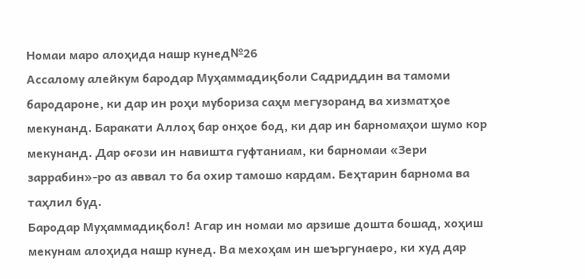Номаи маро алоҳида нашр кунед№26
Ассалому алейкум бародар Муҳаммадиқболи Садриддин ва тамоми бародароне, ки дар ин роҳи мубориза саҳм мегузоранд ва хизматҳое мекунанд. Баракати Аллоҳ бар онҳое бод, ки дар ин барномаҳои шумо кор мекунанд. Дар оғози ин навишта гуфтаниам, ки барномаи «Зери заррабин»-ро аз аввал то ба охир тамошо кардам. Беҳтарин барнома ва таҳлил буд.
Бародар Муҳаммадиқбол! Агар ин номаи мо арзише дошта бошад, хоҳиш мекунам алоҳида нашр кунед. Ва мехоҳам ин шеъргунаеро, ки худ дар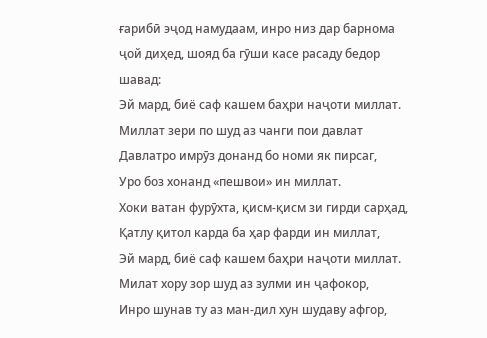ғарибӣ эҷод намудаам, инро низ дар барнома ҷой диҳед, шояд ба гӯши касе расаду бедор шавад:
Эй мард, биё саф кашем баҳри наҷоти миллат.
Миллат зери по шуд аз чанги пои давлат
Давлатро имрӯз донанд бо номи як пирсаг,
Уро боз хонанд «пешвои» ин миллат.
Хоки ватан фурӯхта, қисм-қисм зи гирди сарҳад,
Қатлу қитол карда ба ҳар фарди ин миллат,
Эй мард, биё саф кашем баҳри наҷоти миллат.
Милат хору зор шуд аз зулми ин ҷафокор,
Инро шунав ту аз ман-дил хун шудаву афгор,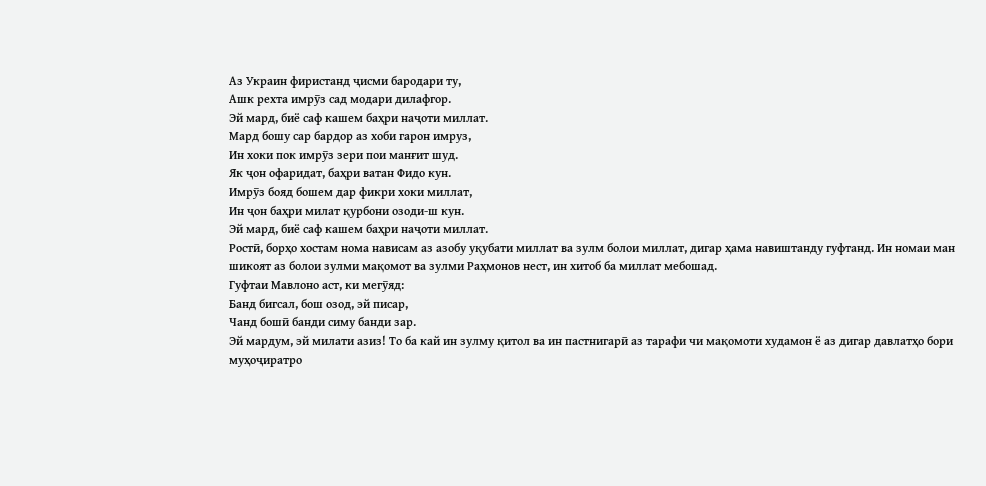Аз Украин фиристанд ҷисми бародари ту,
Ашк рехта имрӯз сад модари дилафгор.
Эй мард, биё саф кашем баҳри наҷоти миллат.
Мард бошу сар бардор аз хоби гарон имруз,
Ин хоки пок имрӯз зери пои манғит шуд.
Як ҷон офаридат, баҳри ватан Фидо кун.
Имрӯз бояд бошем дар фикри хоки миллат,
Ин ҷон баҳри милат қурбони озоди-ш кун.
Эй мард, биё саф кашем баҳри наҷоти миллат.
Ростӣ, борҳо хостам нома нависам аз азобу уқубати миллат ва зулм болои миллат, дигар ҳама навиштанду гуфтанд. Ин номаи ман шикоят аз болои зулми мақомот ва зулми Раҳмонов нест, ин хитоб ба миллат мебошад.
Гуфтаи Мавлоно аст, ки мегӯяд:
Банд бигсал, бош озод, эй писар,
Чанд бошӣ банди симу банди зар.
Эй мардум, эй милати азиз! То ба кай ин зулму қитол ва ин пастнигарӣ аз тарафи чи мақомоти худамон ё аз дигар давлатҳо бори муҳоҷиратро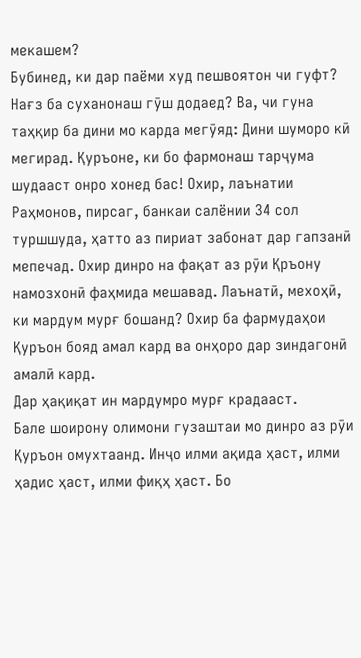мекашем?
Бубинед, ки дар паёми худ пешвоятон чи гуфт? Нағз ба суханонаш гӯш додаед? Ва, чи гуна таҳқир ба дини мо карда мегӯяд: Дини шуморо кӣ мегирад. Қуръоне, ки бо фармонаш тарҷума шудааст онро хонед бас! Охир, лаънатии Раҳмонов, пирсаг, банкаи салёнии 34 сол туршшуда, ҳатто аз пириат забонат дар гапзанӣ мепечад. Охир динро на фақат аз рӯи Қръону намозхонӣ фаҳмида мешавад. Лаънатӣ, мехоҳӣ, ки мардум мурғ бошанд? Охир ба фармудаҳои Қуръон бояд амал кард ва онҳоро дар зиндагонӣ амалӣ кард.
Дар ҳақиқат ин мардумро мурғ крадааст.
Бале шоирону олимони гузаштаи мо динро аз рӯи Қуръон омухтаанд. Инҷо илми ақида ҳаст, илми ҳадис ҳаст, илми фиқҳ ҳаст. Бо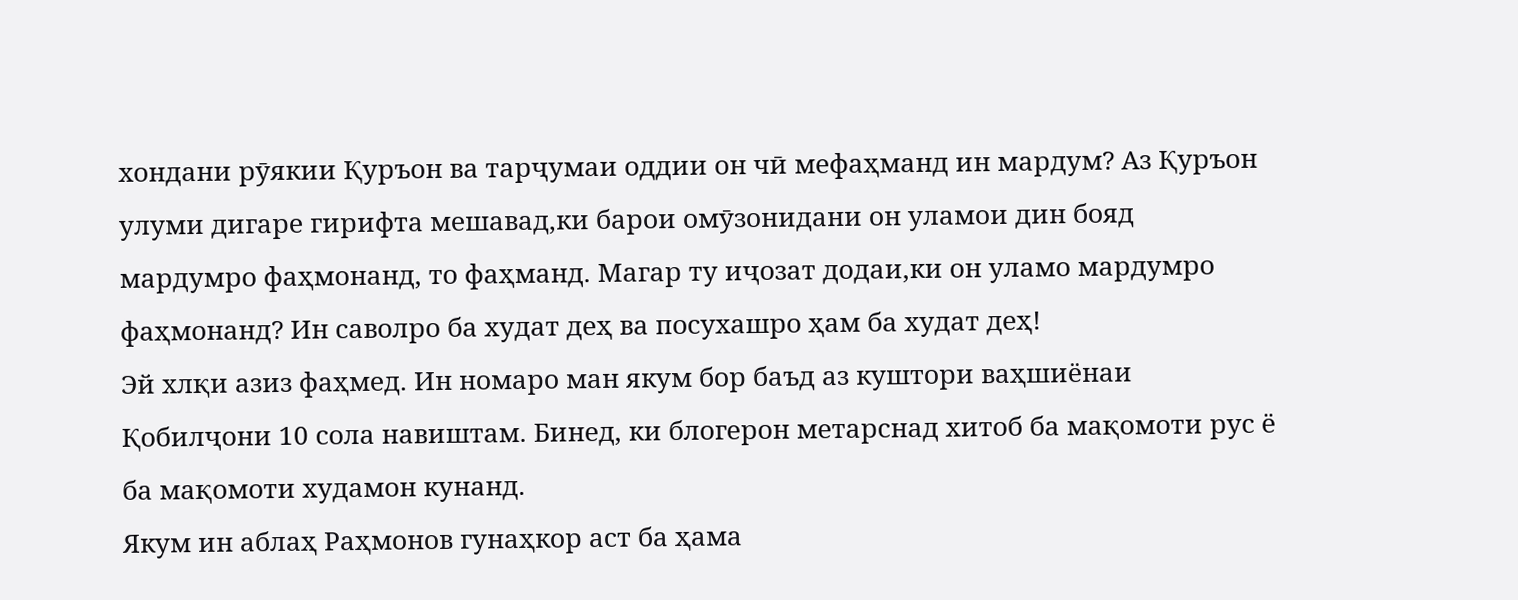хондани рӯякии Қуръон ва тарҷумаи оддии он чӣ мефаҳманд ин мардум? Аз Қуръон улуми дигаре гирифта мешавад,ки барои омӯзонидани он уламои дин бояд мардумро фаҳмонанд, то фаҳманд. Магар ту иҷозат додаи,ки он уламо мардумро фаҳмонанд? Ин саволро ба худат деҳ ва посухашро ҳам ба худат деҳ!
Эй хлқи азиз фаҳмед. Ин номаро ман якум бор баъд аз куштори ваҳшиёнаи Қобилҷони 10 сола навиштам. Бинед, ки блогерон метарснад хитоб ба мақомоти рус ё ба мақомоти худамон кунанд.
Якум ин аблаҳ Раҳмонов гунаҳкор аст ба ҳама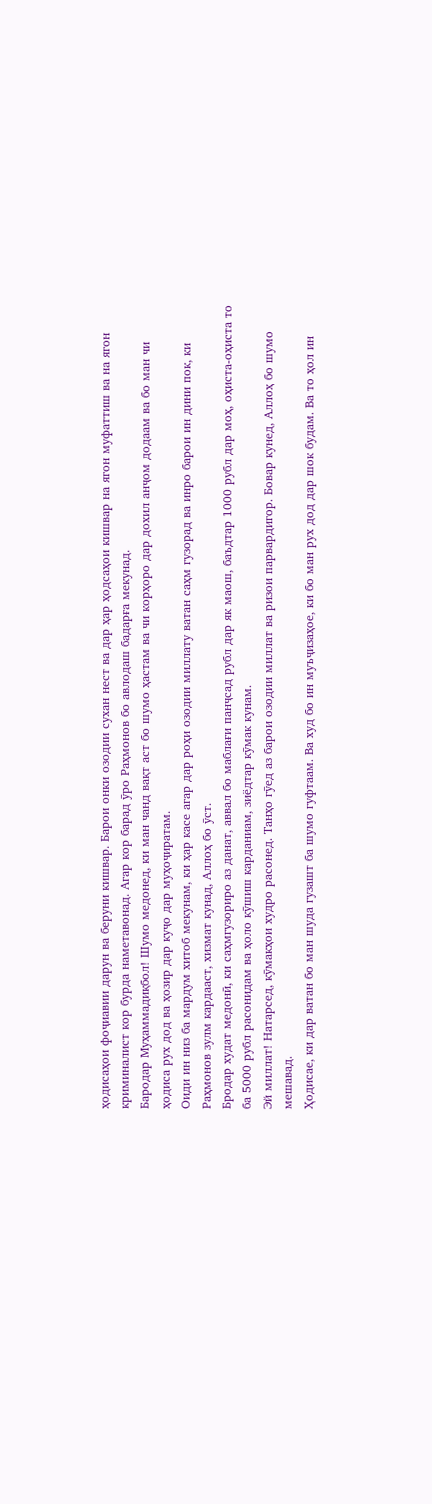ҳодисаҳои фоҷиавии дарун ва беруни кишвар. Барои онки озодии сухан нест ва дар ҳар ҳодсаҳои кишвар на ягон муфаттиш ва на ягон криминалист кор бурда наметавонад. Агар кор барад ӯро Раҳмонов бо авлодаш бадарға мекунад.
Бародар Муҳаммадиқбол! Шумо медонед, ки ман чанд вақт аст бо шумо ҳастам ва чи корҳоро дар дохил анҷом додаам ва бо ман чи ҳодиса рух дод ва ҳозир дар куҷо дар муҳоҷиратам.
Оиди ин низ ба мардум хитоб мекунам, ки ҳар касе агар дар роҳи озодии миллату ватан саҳм гузорад ва инро барои ин дини пок, ки Раҳмонов зулм кардааст, хизмат кунад, Аллоҳ бо ӯст.
Бродар худат медонӣ, ки саҳмгузориро аз данат, аввал бо маблағи панҷсад рубл дар як маош, баъдтар 1000 рубл дар моҳ, оҳиста-оҳиста то ба 5000 рубл расонидам ва ҳоло кӯшиш карданиам, зиёдтар кӯмак кунам.
Эй миллат! Натарсед, кӯмакҳои худро расонед. Танҳо гӯед аз барои озодии миллат ва ризои парвардигор. Бовар кунед, Аллоҳ бо шумо мешавад.
Ҳодисае, ки дар ватан бо ман шуда гузашт ба шумо гуфтаам. Ва худ бо ин муъҷизаҳое, ки бо ман рух дод дар шок будам. Ва то ҳол ин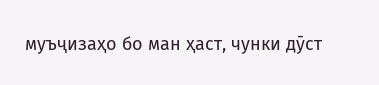муъҷизаҳо бо ман ҳаст, чунки дӯст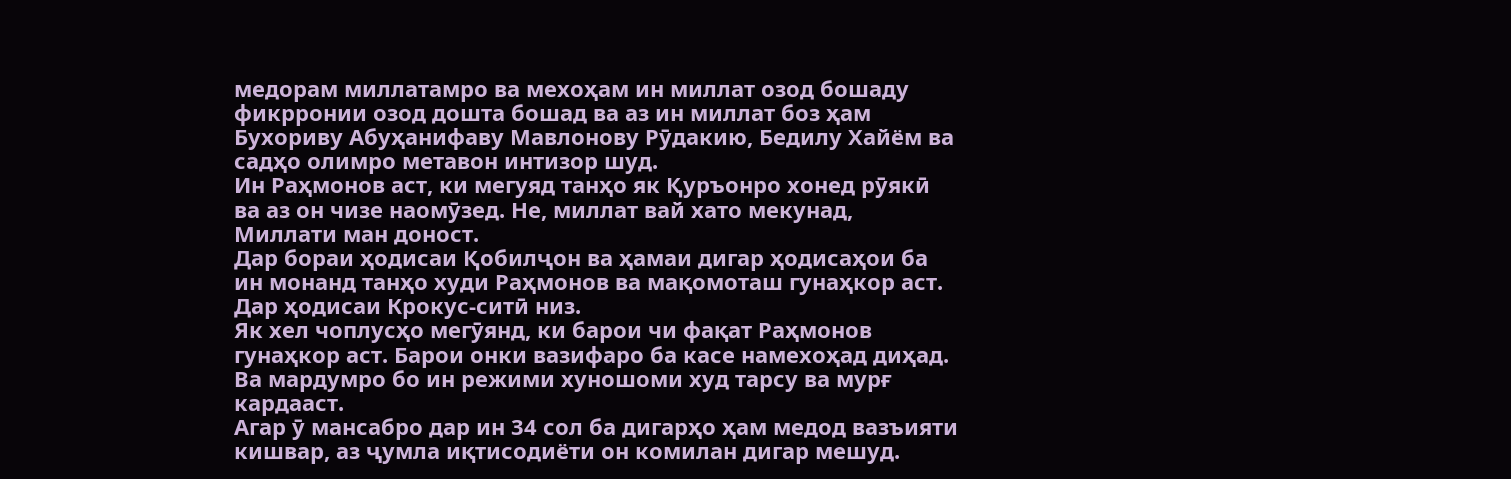медорам миллатамро ва мехоҳам ин миллат озод бошаду фикрронии озод дошта бошад ва аз ин миллат боз ҳам Бухориву Абуҳанифаву Мавлонову Рӯдакию, Бедилу Хайём ва садҳо олимро метавон интизор шуд.
Ин Раҳмонов аст, ки мегуяд танҳо як Қуръонро хонед рӯякӣ ва аз он чизе наомӯзед. Не, миллат вай хато мекунад, Миллати ман доност.
Дар бораи ҳодисаи Қобилҷон ва ҳамаи дигар ҳодисаҳои ба ин монанд танҳо худи Раҳмонов ва мақомоташ гунаҳкор аст. Дар ҳодисаи Крокус-ситӣ низ.
Як хел чоплусҳо мегӯянд, ки барои чи фақат Раҳмонов гунаҳкор аст. Барои онки вазифаро ба касе намехоҳад диҳад. Ва мардумро бо ин режими хуношоми худ тарсу ва мурғ кардааст.
Агар ӯ мансабро дар ин 34 сол ба дигарҳо ҳам медод вазъияти кишвар, аз ҷумла иқтисодиёти он комилан дигар мешуд.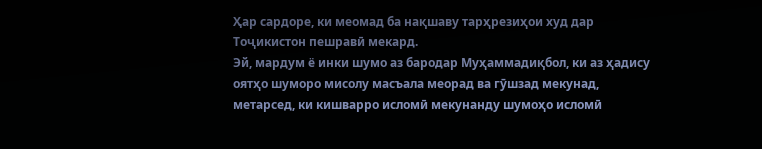Ҳар сардоре, ки меомад ба нақшаву тарҳрезиҳои худ дар Тоҷикистон пешравӣ мекард.
Эй, мардум ё инки шумо аз бародар Муҳаммадиқбол, ки аз ҳадису оятҳо шуморо мисолу масъала меорад ва гӯшзад мекунад, метарсед, ки кишварро исломӣ мекунанду шумоҳо исломӣ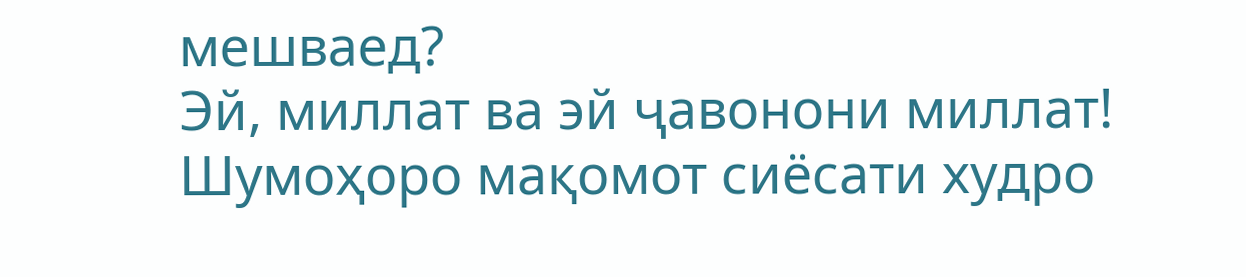мешваед?
Эй, миллат ва эй ҷавонони миллат! Шумоҳоро мақомот сиёсати худро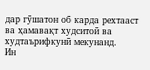дар гӯшатон об карда рехтааст ва ҳамавақт худситоӣ ва худтаърифкунӣ мекунанд.
Ин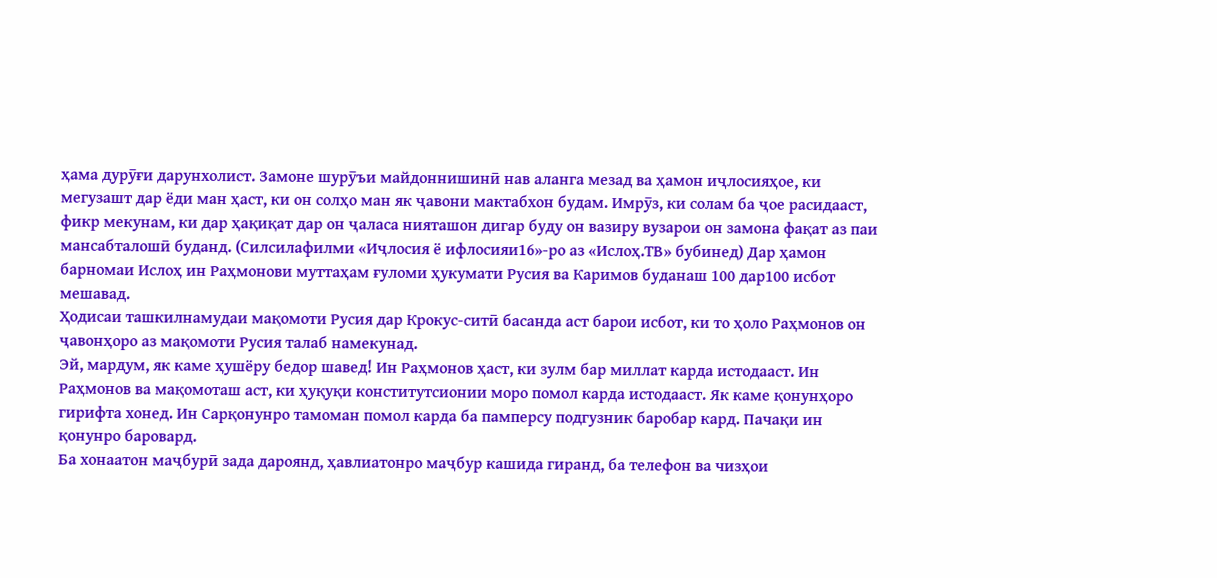ҳама дурӯғи дарунхолист. Замоне шурӯъи майдоннишинӣ нав аланга мезад ва ҳамон иҷлосияҳое, ки мегузашт дар ёди ман ҳаст, ки он солҳо ман як ҷавони мактабхон будам. Имрӯз, ки солам ба ҷое расидааст, фикр мекунам, ки дар ҳақиқат дар он ҷаласа нияташон дигар буду он вазиру вузарои он замона фақат аз паи мансабталошӣ буданд. (Силсилафилми «Иҷлосия ё ифлосияи16»-ро аз «Ислоҳ.ТВ» бубинед) Дар ҳамон барномаи Ислоҳ ин Раҳмонови муттаҳам ғуломи ҳукумати Русия ва Каримов буданаш 100 дар100 исбот мешавад.
Ҳодисаи ташкилнамудаи мақомоти Русия дар Крокус-ситӣ басанда аст барои исбот, ки то ҳоло Раҳмонов он ҷавонҳоро аз мақомоти Русия талаб намекунад.
Эй, мардум, як каме ҳушёру бедор шавед! Ин Раҳмонов ҳаст, ки зулм бар миллат карда истодааст. Ин Раҳмонов ва мақомоташ аст, ки ҳуқуқи конститутсионии моро помол карда истодааст. Як каме қонунҳоро гирифта хонед. Ин Сарқонунро тамоман помол карда ба памперсу подгузник баробар кард. Пачақи ин қонунро баровард.
Ба хонаатон маҷбурӣ зада дароянд, ҳавлиатонро маҷбур кашида гиранд, ба телефон ва чизҳои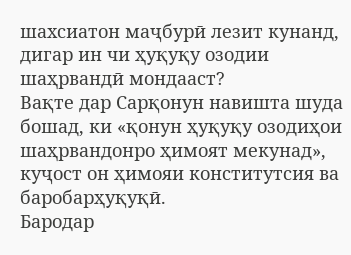шахсиатон маҷбурӣ лезит кунанд, дигар ин чи ҳуқуқу озодии шаҳрвандӣ мондааст?
Вақте дар Сарқонун навишта шуда бошад, ки «қонун ҳуқуқу озодиҳои шаҳрвандонро ҳимоят мекунад», куҷост он ҳимояи конститутсия ва баробарҳуқуқӣ.
Бародар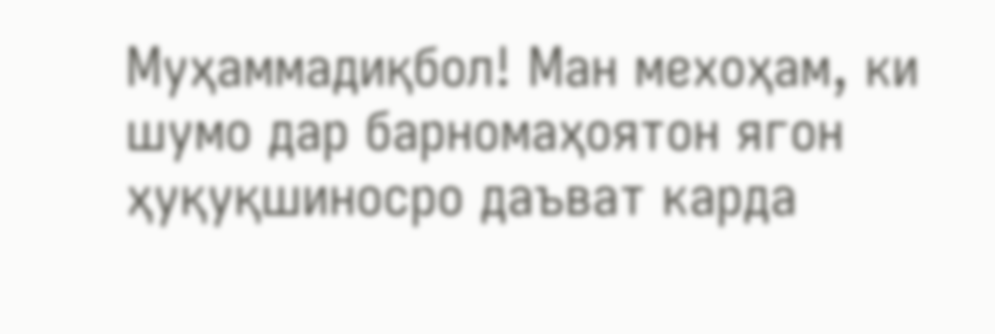Муҳаммадиқбол! Ман мехоҳам, ки шумо дар барномаҳоятон ягон ҳуқуқшиносро даъват карда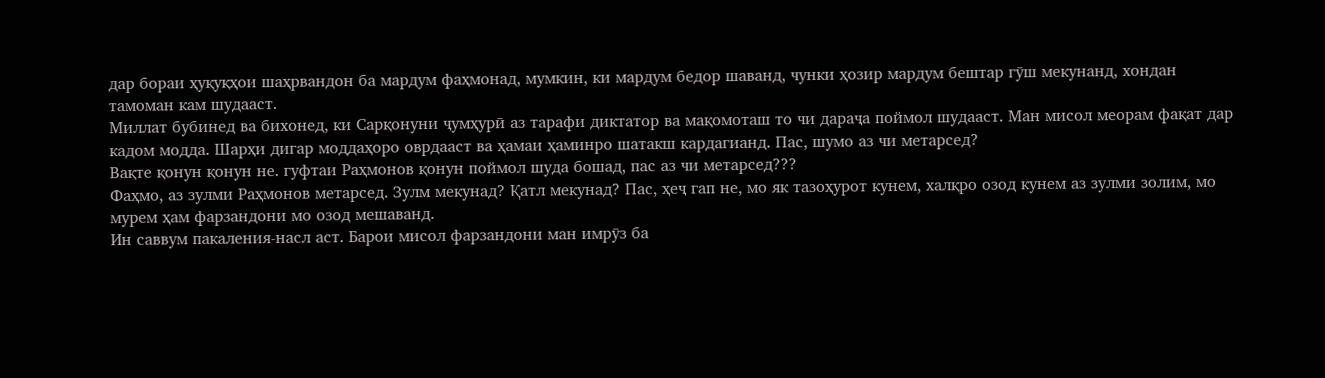дар бораи ҳуқуқҳои шаҳрвандон ба мардум фаҳмонад, мумкин, ки мардум бедор шаванд, чунки ҳозир мардум бештар гӯш мекунанд, хондан тамоман кам шудааст.
Миллат бубинед ва бихонед, ки Сарқонуни ҷумҳурӣ аз тарафи диктатор ва мақомоташ то чи дараҷа поймол шудааст. Ман мисол меорам фақат дар кадом модда. Шарҳи дигар моддаҳоро оврдааст ва ҳамаи ҳаминро шатакш кардагианд. Пас, шумо аз чи метарсед?
Вақте қонун қонун не. гуфтаи Раҳмонов қонун поймол шуда бошад, пас аз чи метарсед???
Фаҳмо, аз зулми Раҳмонов метарсед. Зулм мекунад? Қатл мекунад? Пас, ҳеҷ гап не, мо як тазоҳурот кунем, халқро озод кунем аз зулми золим, мо мурем ҳам фарзандони мо озод мешаванд.
Ин саввум пакаления-насл аст. Барои мисол фарзандони ман имрӯз ба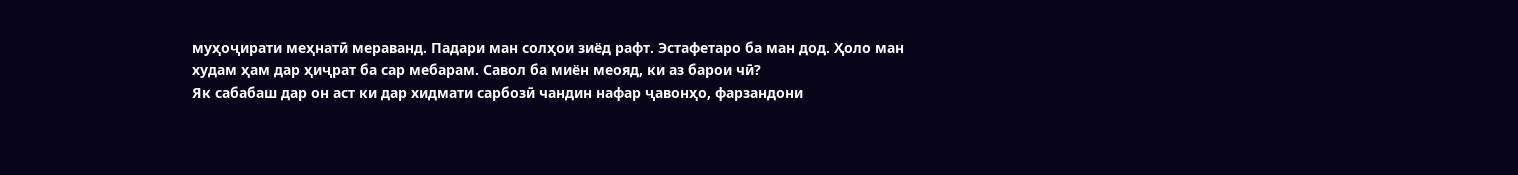муҳоҷирати меҳнатӣ мераванд. Падари ман солҳои зиёд рафт. Эстафетаро ба ман дод. Ҳоло ман худам ҳам дар ҳиҷрат ба сар мебарам. Савол ба миён меояд, ки аз барои чӣ?
Як сабабаш дар он аст ки дар хидмати сарбозӣ чандин нафар ҷавонҳо, фарзандони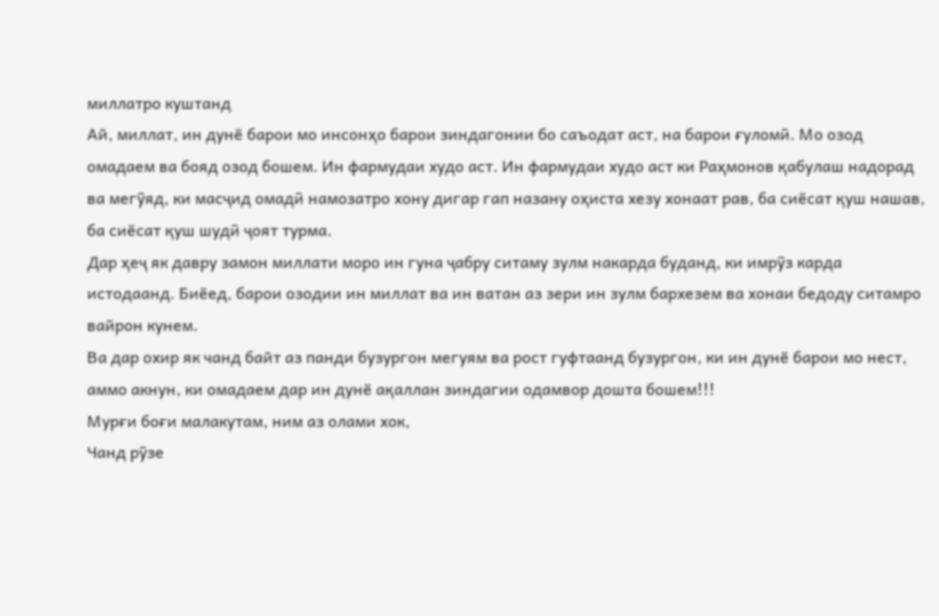миллатро куштанд
Ай, миллат, ин дунё барои мо инсонҳо барои зиндагонии бо саъодат аст, на барои ғуломӣ. Мо озод омадаем ва бояд озод бошем. Ин фармудаи худо аст. Ин фармудаи худо аст ки Раҳмонов қабулаш надорад ва мегӯяд, ки масҷид омадӣ намозатро хону дигар гап назану оҳиста хезу хонаат рав, ба сиёсат қуш нашав, ба сиёсат қуш шудӣ ҷоят турма.
Дар ҳеҷ як давру замон миллати моро ин гуна ҷабру ситаму зулм накарда буданд, ки имрӯз карда истодаанд. Биёед, барои озодии ин миллат ва ин ватан аз зери ин зулм бархезем ва хонаи бедоду ситамро вайрон кунем.
Ва дар охир як чанд байт аз панди бузургон мегуям ва рост гуфтаанд бузургон, ки ин дунё барои мо нест, аммо акнун, ки омадаем дар ин дунё ақаллан зиндагии одамвор дошта бошем!!!
Мурғи боғи малакутам, ним аз олами хок,
Чанд рӯзе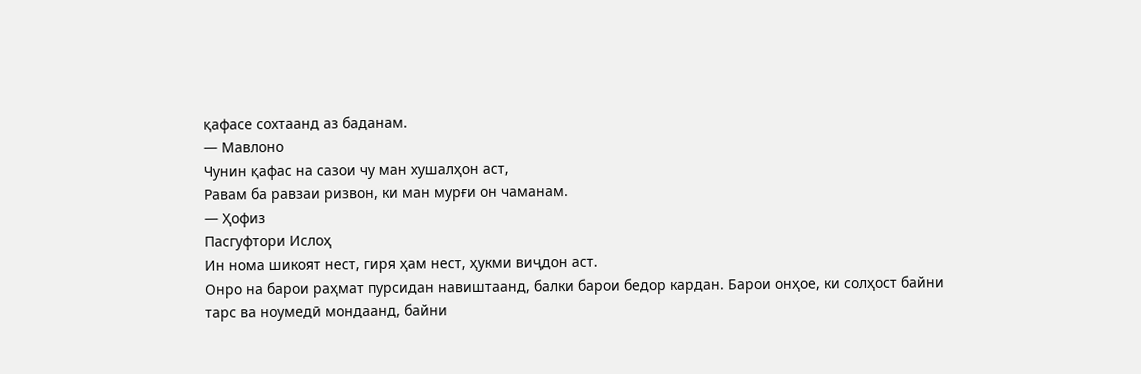қафасе сохтаанд аз баданам.
— Мавлоно
Чунин қафас на сазои чу ман хушалҳон аст,
Равам ба равзаи ризвон, ки ман мурғи он чаманам.
— Ҳофиз
Пасгуфтори Ислоҳ
Ин нома шикоят нест, гиря ҳам нест, ҳукми виҷдон аст.
Онро на барои раҳмат пурсидан навиштаанд, балки барои бедор кардан. Барои онҳое, ки солҳост байни тарс ва ноумедӣ мондаанд, байни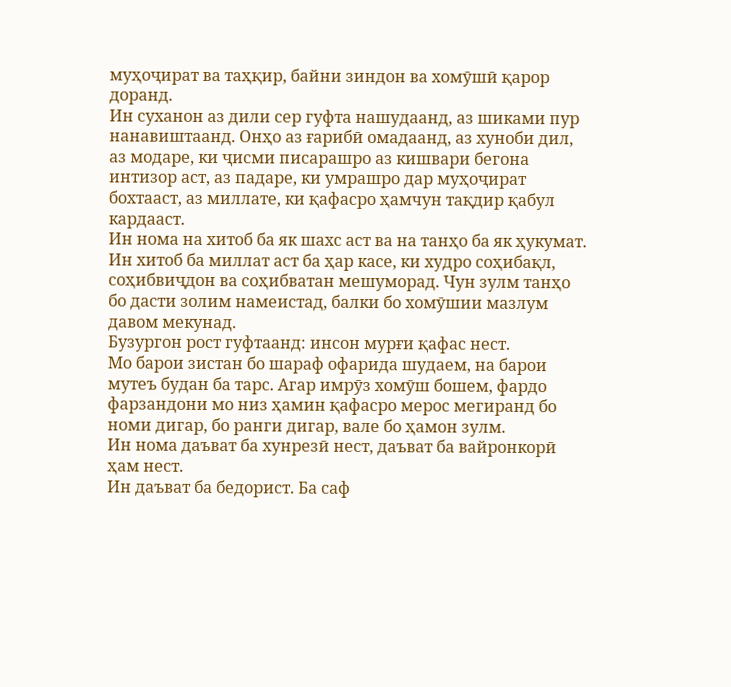муҳоҷират ва таҳқир, байни зиндон ва хомӯшӣ қарор доранд.
Ин суханон аз дили сер гуфта нашудаанд, аз шиками пур нанавиштаанд. Онҳо аз ғарибӣ омадаанд, аз хуноби дил, аз модаре, ки ҷисми писарашро аз кишвари бегона интизор аст, аз падаре, ки умрашро дар муҳоҷират бохтааст, аз миллате, ки қафасро ҳамчун тақдир қабул кардааст.
Ин нома на хитоб ба як шахс аст ва на танҳо ба як ҳукумат.
Ин хитоб ба миллат аст ба ҳар касе, ки худро соҳибақл, соҳибвиҷдон ва соҳибватан мешуморад. Чун зулм танҳо бо дасти золим намеистад, балки бо хомӯшии мазлум давом мекунад.
Бузургон рост гуфтаанд: инсон мурғи қафас нест.
Мо барои зистан бо шараф офарида шудаем, на барои мутеъ будан ба тарс. Агар имрӯз хомӯш бошем, фардо фарзандони мо низ ҳамин қафасро мерос мегиранд бо номи дигар, бо ранги дигар, вале бо ҳамон зулм.
Ин нома даъват ба хунрезӣ нест, даъват ба вайронкорӣ ҳам нест.
Ин даъват ба бедорист. Ба саф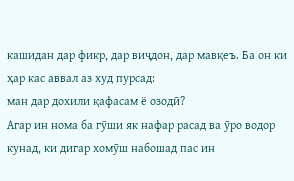кашидан дар фикр, дар виҷдон, дар мавқеъ. Ба он ки ҳар кас аввал аз худ пурсад:
ман дар дохили қафасам ё озодӣ?
Агар ин нома ба гӯши як нафар расад ва ӯро водор кунад, ки дигар хомӯш набошад пас ин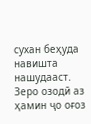сухан беҳуда навишта нашудааст.
Зеро озодӣ аз ҳамин ҷо оғоз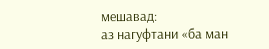мешавад:
аз нагуфтани «ба ман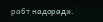рабт надорад».